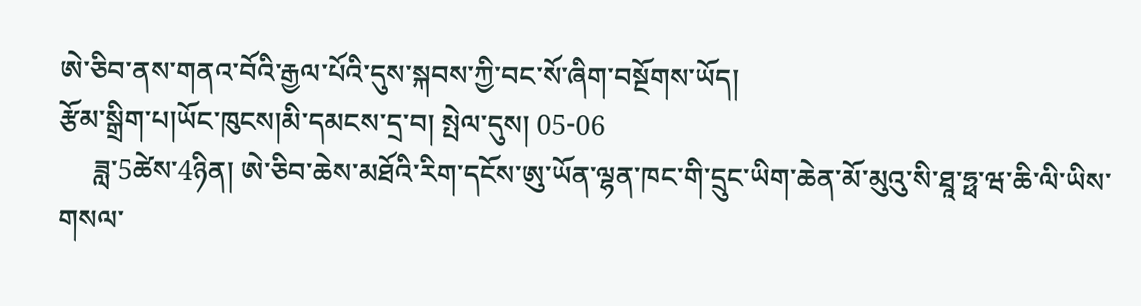ཨེ་ཅིབ་ནས་གནའ་བོའི་རྒྱལ་པོའི་དུས་སྐབས་ཀྱི་བང་སོ་ཞིག་བསྔོགས་ཡོད།
རྩོམ་སྒྲིག་པ།ཡོང་ཁུངས།མི་དམངས་དྲ་བ། སྤེལ་དུས། 05-06
     ཟླ་5ཚེས་4ཉིན། ཨེ་ཅིབ་ཆེས་མཐོའི་རིག་དངོས་ཨུ་ཡོན་ལྷན་ཁང་གི་དྲུང་ཡིག་ཆེན་མོ་མུའུ་སི་ཐཱ་ཧྥ་ཝ་ཆི་ལི་ཡིས་གསལ་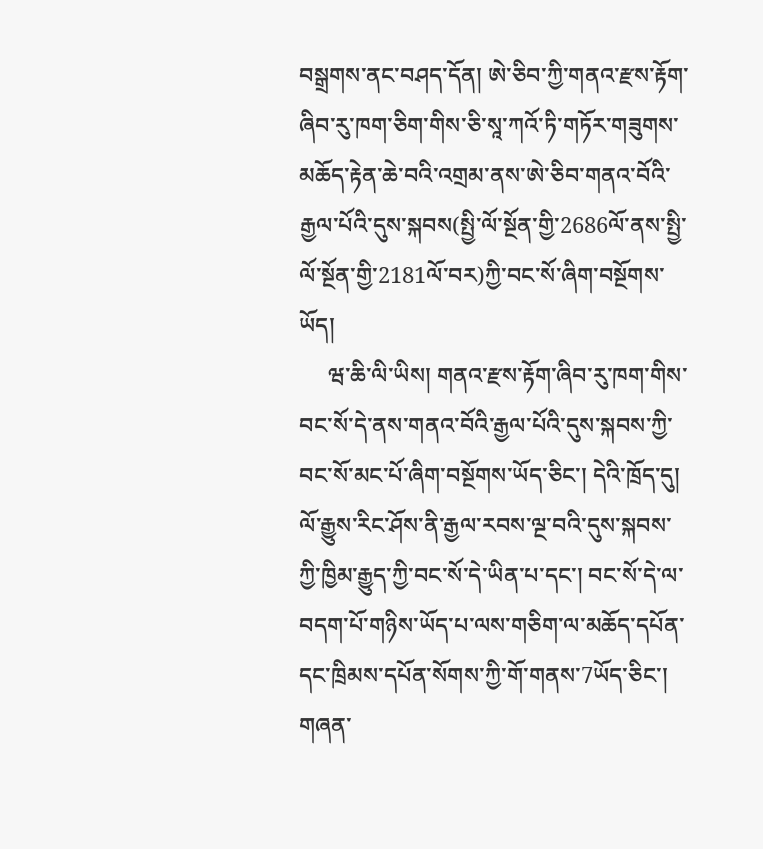བསྒྲགས་ནང་བཤད་དོན། ཨེ་ཅིབ་ཀྱི་གནའ་རྫས་རྟོག་ཞིབ་རུ་ཁག་ཅིག་གིས་ཅི་སཱ་ཀའོ་ཏི་གཏོར་གཟུགས་མཆོད་རྟེན་ཆེ་བའི་འགྲམ་ནས་ཨེ་ཅིབ་གནའ་བོའི་རྒྱལ་པོའི་དུས་སྐབས(སྤྱི་ལོ་སྔོན་གྱི་2686ལོ་ནས་སྤྱི་ལོ་སྔོན་གྱི་2181ལོ་བར)ཀྱི་བང་སོ་ཞིག་བསྔོགས་ཡོད།
     ཝ་ཆི་ལི་ཡིས། གནའ་རྫས་རྟོག་ཞིབ་རུ་ཁག་གིས་བང་སོ་དེ་ནས་གནའ་བོའི་རྒྱལ་པོའི་དུས་སྐབས་ཀྱི་བང་སོ་མང་པོ་ཞིག་བསྔོགས་ཡོད་ཅིང་། དེའི་ཁྲོད་དུ། ལོ་རྒྱུས་རིང་ཤོས་ནི་རྒྱལ་རབས་ལྔ་བའི་དུས་སྐབས་ཀྱི་ཁྱིམ་རྒྱུད་ཀྱི་བང་སོ་དེ་ཡིན་པ་དང་། བང་སོ་དེ་ལ་བདག་པོ་གཉིས་ཡོད་པ་ལས་གཅིག་ལ་མཆོད་དཔོན་དང་ཁྲིམས་དཔོན་སོགས་ཀྱི་གོ་གནས་7ཡོད་ཅིང་། གཞན་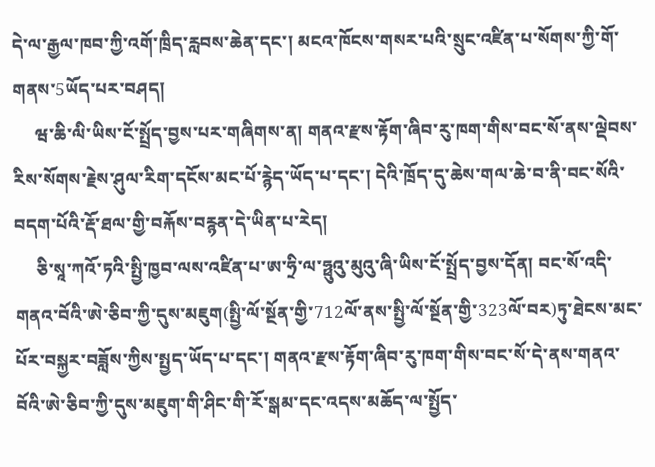དེ་ལ་རྒྱལ་ཁབ་ཀྱི་འགོ་ཁྲིད་རླབས་ཆེན་དང་། མངའ་ཁོངས་གསར་པའི་སྲུང་འཛིན་པ་སོགས་ཀྱི་གོ་གནས་5ཡོད་པར་བཤད།
     ཝ་ཆི་ལི་ཡིས་ངོ་སྤྲོད་བྱས་པར་གཞིགས་ན། གནའ་རྫས་རྟོག་ཞིབ་རུ་ཁག་གིས་བང་སོ་ནས་ལྡེབས་རིས་སོགས་རྗེས་ཤུལ་རིག་དངོས་མང་པོ་རྙེད་ཡོད་པ་དང་། དེའི་ཁྲོད་དུ་ཆེས་གལ་ཆེ་བ་ནི་བང་སོའི་བདག་པོའི་རྡོ་ཐལ་གྱི་བརྐོས་བརྙན་དེ་ཡིན་པ་རེད།
     ཅི་སཱ་ཀའོ་ཏའི་སྤྱི་ཁྱབ་ལས་འཛིན་པ་ཨ་ཧྲི་ལ་ཧྥུའུ་མུའུ་ཞི་ཡིས་ངོ་སྤྲོད་བྱས་དོན། བང་སོ་འདི་གནའ་བོའི་ཨེ་ཅིབ་ཀྱི་དུས་མཇུག(སྤྱི་ལོ་སྔོན་གྱི་712ལོ་ནས་སྤྱི་ལོ་སྔོན་གྱི་323ལོ་བར)ཏུ་ཐེངས་མང་པོར་བསྐྱར་བཟློས་ཀྱིས་སྤྱད་ཡོད་པ་དང་། གནའ་རྫས་རྟོག་ཞིབ་རུ་ཁག་གིས་བང་སོ་དེ་ནས་གནའ་བོའི་ཨེ་ཅིབ་ཀྱི་དུས་མཇུག་གི་ཤིང་གི་རོ་སྒམ་དང་འདས་མཆོད་ལ་སྤྱོད་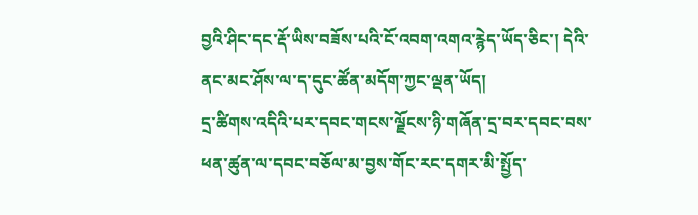བྱའི་ཤིང་དང་རྡོ་ཡིས་བཟོས་པའི་ངོ་འབག་འགའ་རྙེད་ཡོད་ཅིང་། དེའི་ནང་མང་ཤོས་ལ་ད་དུང་ཚོན་མདོག་ཀྱང་ལྡན་ཡོད།
དྲ་ཚིགས་འདིའི་པར་དབང་གངས་ལྗོངས་ཉི་གཞོན་དྲ་བར་དབང་བས་ཕན་ཚུན་ལ་དབང་བཅོལ་མ་བྱས་གོང་རང་དགར་མི་སྤྱོད་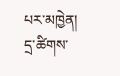པར་མཁྱེན།
དྲ་ཚིགས་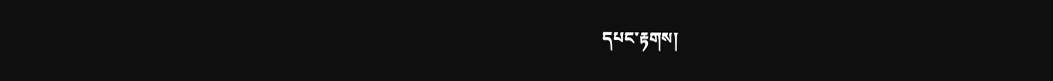དཔང་རྟགས།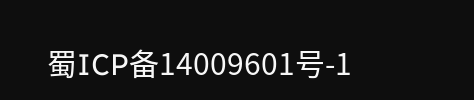蜀ICP备14009601号-1